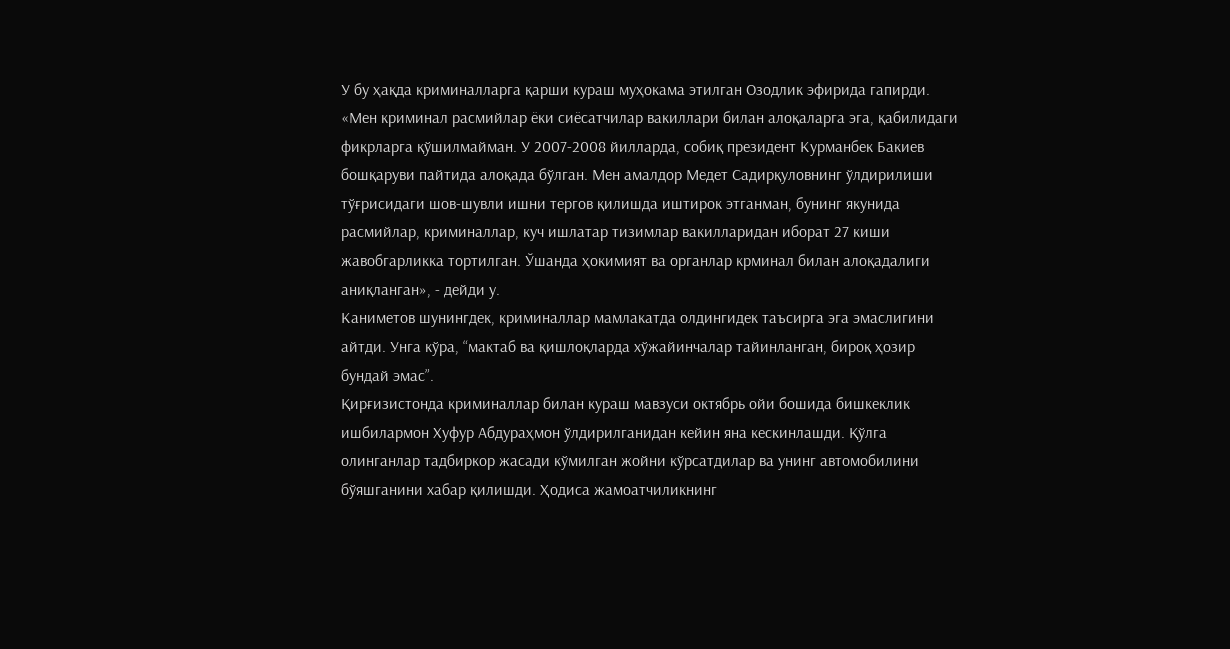У бу ҳақда криминалларга қарши кураш муҳокама этилган Озодлик эфирида гапирди. «Мен криминал расмийлар ёки сиёсатчилар вакиллари билан алоқаларга эга, қабилидаги фикрларга қўшилмайман. У 2007-2008 йилларда, собиқ президент Курманбек Бакиев бошқаруви пайтида алоқада бўлган. Мен амалдор Медет Садирқуловнинг ўлдирилиши тўғрисидаги шов-шувли ишни тергов қилишда иштирок этганман, бунинг якунида расмийлар, криминаллар, куч ишлатар тизимлар вакилларидан иборат 27 киши жавобгарликка тортилган. Ўшанда ҳокимият ва органлар крминал билан алоқадалиги аниқланган», - дейди у.
Каниметов шунингдек, криминаллар мамлакатда олдингидек таъсирга эга эмаслигини айтди. Унга кўра, “мактаб ва қишлоқларда хўжайинчалар тайинланган, бироқ ҳозир бундай эмас”.
Қирғизистонда криминаллар билан кураш мавзуси октябрь ойи бошида бишкеклик ишбилармон Хуфур Абдураҳмон ўлдирилганидан кейин яна кескинлашди. Қўлга олинганлар тадбиркор жасади кўмилган жойни кўрсатдилар ва унинг автомобилини бўяшганини хабар қилишди. Ҳодиса жамоатчиликнинг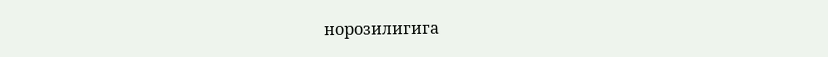норозилигига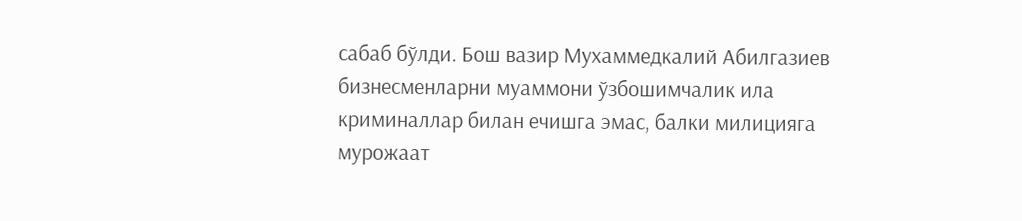сабаб бўлди. Бош вазир Мухаммедкалий Абилгазиев бизнесменларни муаммони ўзбошимчалик ила криминаллар билан ечишга эмас, балки милицияга мурожаат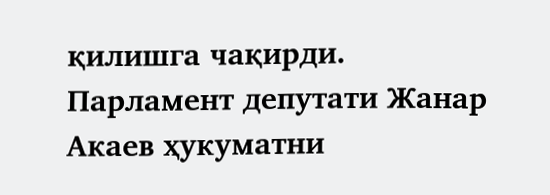қилишга чақирди.
Парламент депутати Жанар Акаев ҳукуматни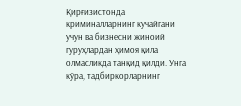Қирғизистонда криминалларнинг кучайгани учун ва бизнесни жиноий гуруҳлардан ҳимоя қила олмасликда танқид қилди. Унга кўра, тадбиркорларнинг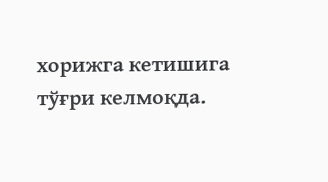хорижга кетишига тўғри келмоқда.